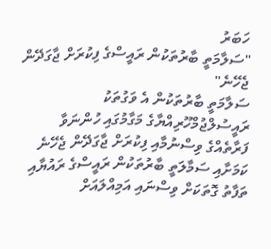ހަބަރު
"ސަލާމަތީ ބާރުތަކުން ރައީސްގެ ފިކުރަށް ޖާގަދޭން ޖެހޭނެ"
ސަލާމަތީ ބާރުތަކުން އެ ވަގުތަކު ރައީސުލްޖުމްހޫރިއްޔާގެ މަގާމުގައި ހުންނަވާ ފަރާތެއްގެ ވިސްނުމާއި ފިކުރަށް ޖާގަދޭން ޖެހޭނެ ކަމަށާއި ސަމާލަތީ ބާރުތަކުން ރައީސްގެ ރައުޔާއި ތަފާތު ގޮތަކަށް ވިސްނައި އަމިއްލައަށް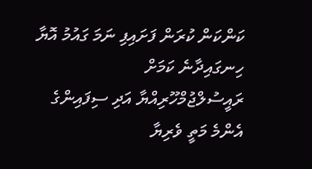ކަންކަން ކުރަން ފަށައިފި ނަމަ ގައުމު އޮޔާ ހިނގައިދާނެ ކަމަށް ރައީސުލްޖުމްހޫރިއްޔާ އަދި ސިފައިންގެ އެންމެ މަތީ ވެރިޔާ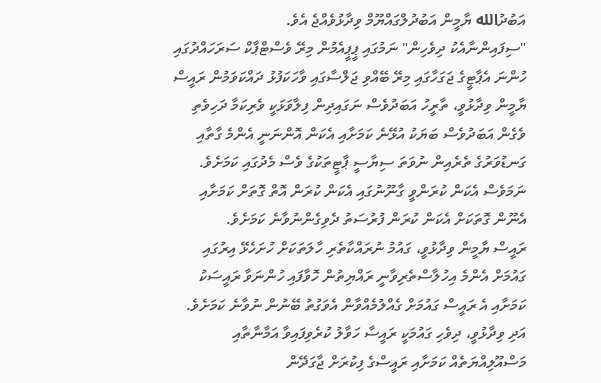އަބުދުالله ޔާމީން އަބުދުލްގައްޔޫމް ވިދާޅުވެއްޖެ އެވެ.
"ސިފައިންނާއެކު ދިވެހިން" ނަމުގައި ޕީޕީއެމުން މިރޭ ވެސްޓްޕާކް ސަރަހައްދުގައި ހުންނަ އެޕާޓީގެ ޖަގަހާގައި މިރޭ ބޭއްވި ޖަލްސާގައި ވާހަކަފުޅު ދައްކަވަމުން ރައީސް ޔާމީން ވިދާޅުވީ، ތާރީހު އަބަދުވެސް ނަގައިދިން ފިލާވަޅަކީ ވެރިކަމާ ދަހިވެތި ވެގެން އަބަދުވެސް ބަޔަކު އުޅޭނެ ކަމަށާއި އެކަން އޮންނަނީ އެންމެ ގާތާއި ގަނޑުވަރުގެ ތެރެއިން ނުވަތަ ސިޔާސީ ޕާޓީތަކުގެ ވެސް މެދުގައި ކަމަށެވެ. ނަމަވެސް އެކަން ކުރަންވީ ގާނޫނުގައި އެކަން ކުރަން އޮތް ގޮތަށް ކަމަށާއި އެނޫން ގޮތަކަށް އެކަން ކުރަން ފުރުސަތު ދެވިގެންނުވާނެ ކަމަށެވެ.
ރައީސް ޔާމީން ވިދާޅުވީ، ގައުމު ނުރައްކާތެރި ހާލަތަކަށް ހުށަހެޅޭ އިރުގައި ގައުމަށް އެންމެ އިހުލާސްތެރިވާނީ ރައްޔިތުން ހޮވާފައި ހުންނަވާ ރައީސަކު ކަމަށާއި އެ ރައީސް ގައުމަށް ގެއްލުމެއްވާން އެވަގުތު ބޭނުން ނުވާނެ ކަމަށެވެ. އަދި ވިދާޅުވީ، ދިވެހި ގައުމަކީ ރައީސާ ހަވާލު ކުރެވިފައިވާ އަމާނާތާއި މަސްއޫލިއްޔަތެއް ކަމަށާއި ރައީސްގެ ފިކުރަށް ޖާގަދޭން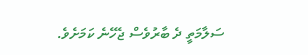ސަލާމަތީ ދެ ބާރުވެސް ޖެހޭނެ ކަމަށެވެ.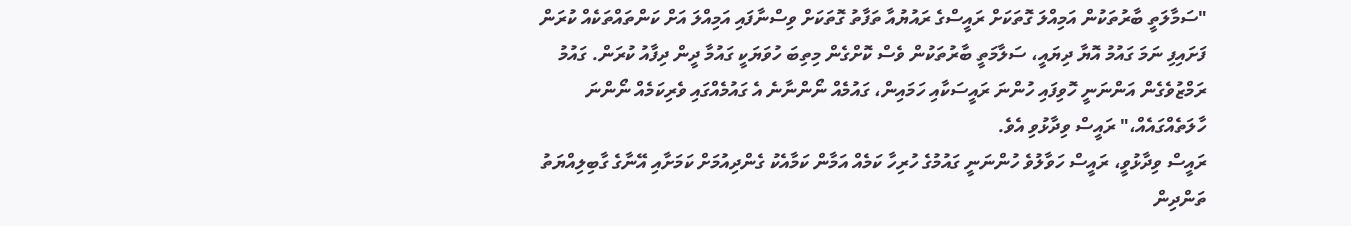"ސަމާލަތީ ބާރުތަކުން އަމިއްލަ ގޮތަކަށް ރައީސްގެ ރައުޔުއާ ތަފާތު ގޮތަކަށް ވިސްނާފައި އަމިއްލަ އަށް ކަންތައްތަކެއް ކުރަން ފަށައިފި ނަމަ ގައުމު އޮޔާ ދިޔައީ، ސަލާމަތީ ބާރުތަކުން ވެސް ކޮށްގެން މިތިބަ ހުވަޔަކީ ގައުމާ ދީން ދިފާއު ކުރަން. ގައުމު ރަމްޒުވެގެން އަންނަނީ ހޮވިފައި ހުންނަ ރައީސަކާއި ހަމައިން، ގައުމެއް ނޯންނާނެ އެ ގައުމެއްގައި ވެރިކަމެއް ނޯންނަ ހާލަތެއްގައެއް،" ރައީސް ވިދާޅުވި އެވެ.
ރައީސް ވިދާޅުވީ، ރައީސް ހަވާލުވެ ހުންނަނީ ގައުމުގެ ހުރިހާ ކަމެއް އަމާން ކަމާއެކު ގެންދިއުމަށް ކަމަށާއި އޭނާގެ ގާބިލިއްޔަތު ތަންދިން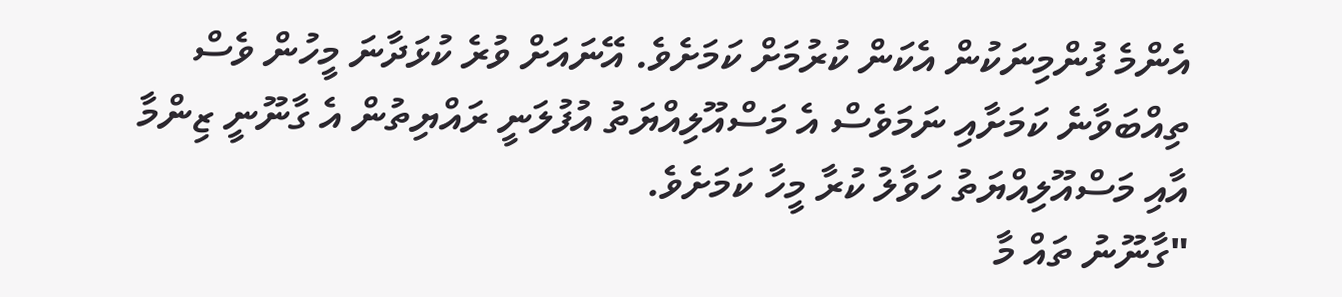އެންމެ ފުންމިނަކުން އެކަން ކުރުމަށް ކަމަށެވެ. އޭނައަށް ވުރެ ކުޅަދާނަ މީހުން ވެސް ތިއްބަވާނެ ކަމަށާއި ނަމަވެސް އެ މަސްއޫލިއްޔަތު އުފުލަނީ ރައްޔިތުން އެ ގާނޫނީ ޒިންމާ އާއި މަސްއޫލިއްޔަތު ހަވާލު ކުރާ މީހާ ކަމަށެވެ.
"ގާނޫނު ތައް މާ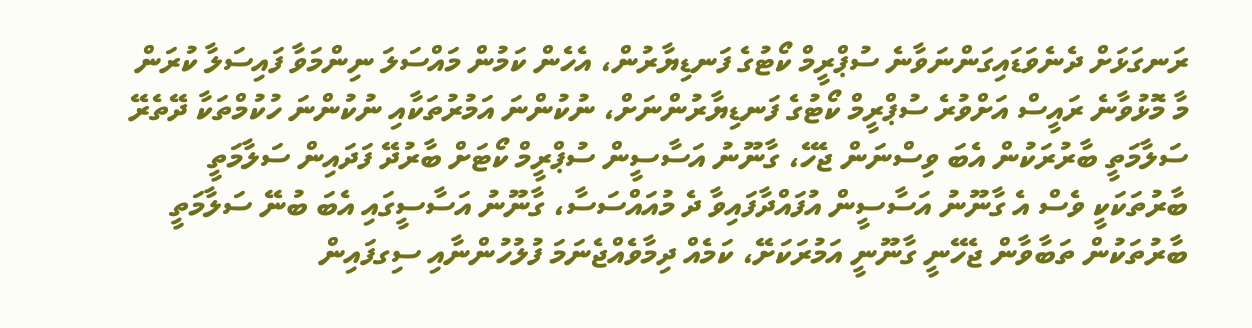ރަނގަޅަށް ދެނެވަޑައިގަންނަވާނެ ސުޕްރީމް ކޯޓުގެ ފަނޑިޔާރުން، އެހެން ކަމުން މައްސަލަ ނިންމަވާ ފައިސަލާ ކުރަން މާ މޮޅުވާނެ ރައީސް އަށްވުރެ ސުޕްރީމް ކޯޓުގެ ފަނޑިޔާރުންނަށް، ނުކުންނަ އަމުރުތަކާއި ނުކުންނަ ހުކުމްތަކާ ދޭތެރޭ ސަލާމަތީ ބާރުރަކުން އެބަ ވިސްނަން ޖެހޭ، ގާނޫނު އަސާސީން ސުޕްރީމް ކޯޓަށް ބާރުދޭ ފަދައިން ސަލާމަތީ ބާރުތަކަކީ ވެސް އެ ގާނޫނު އަސާސީން އުފައްދާފައިވާ ދެ މުއައްސަސާ، ގާނޫނު އަސާސީގައި އެބަ ބުނޭ ސަލާމަތީ ބާރުތަކުން ތަބާވާން ޖެހޭނީ ގާނޫނީ އަމުރަކަށޭ، ކަމެއް ދިމާވެއްޖެނަމަ ފުލުހުންނާއި ސިގފައިން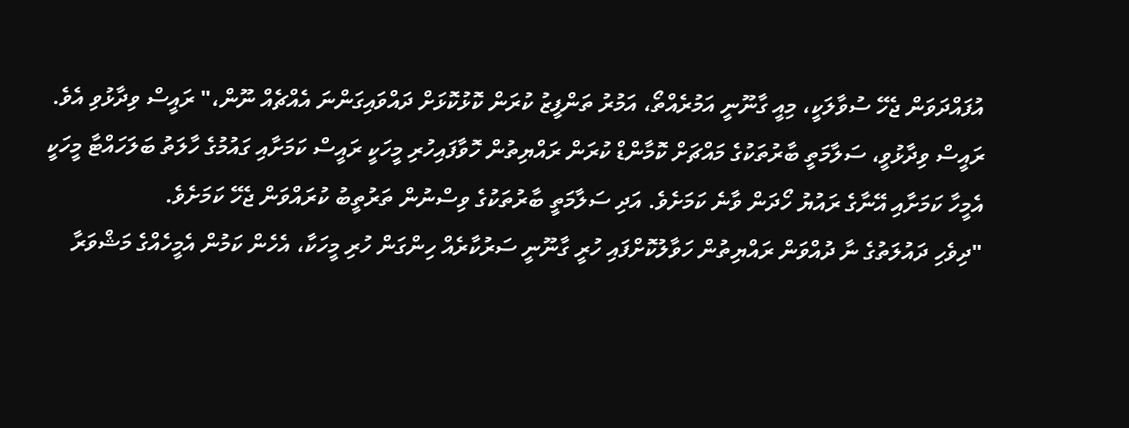އުފައްދަވަން ޖެހޭ ސުވާލަކީ، މިއީ ގާނޫނީ އަމުރެއްތޯ، އަމުރު ތަންފީޒު ކުރަން ކޮޅުކޮޅަށް ދައްވައިގަންނަ އެއްޗެއް ނޫން،" ރައީސް ވިދާޅުވި އެވެ.
ރައީސް ވިދާޅުވީ، ސަލާމަތީ ބާރުތަކުގެ މައްޗަށް ކޮމާންޑް ކުރަން ރައްޔިތުން ހޮވާފައިހުރި މީހަކީ ރައީސް ކަމަށާއި ގައުމުގެ ހާލަތު ބަލަހައްޓާ މީހަކީ އެމީހާ ކަމަށާއި އޭނާގެ ރައުޔު ހޯދަން ވާނެ ކަމަށެވެ. އަދި ސަލާމަތީ ބާރުތަކުގެ ވިސްނުން ތަރުތީބު ކުރައްވަން ޖެހޭ ކަމަށެވެ.
"ދިވެހި ދައުލަތުގެ ނާ ދުއްވަން ރައްޔިތުން ހަވާލުކޮށްފައި ހުރީ ގާނޫނީ ސަރުކާރެއް ހިންގަން ހުރި މީހަކާ، އެހެން ކަމުން އެމީހެއްގެ މަޝްވަރާ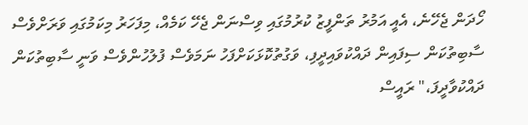ހޯދަން ޖެހޭނެ، އެއީ އަމުރު ތަންފީޒު ކުރުމުގައި ވިސްނަން ޖެހޭ ކަމެއް، މިފަހަރު މިކަމުގައި ވަރަށްވެސް ސާބިތުކަން ސިފައިން ދައްކުވައިދީފި، ވަގުތުކޮޅަކަށްފަހު ނަމަވެސް ފުލުހުންވެސް ވަނީ ސާބިތުކަން ދައްކުވާދީފަ،" ރައީސް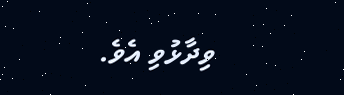ވިދާޅުވި އެވެ.